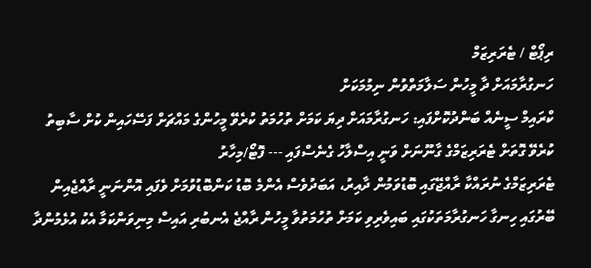ރިޕޯޓް / ޓެރަރިޒަމް
ހަނގުރާމައަށް ދާ މީހުން ސަލާމަތްވުން ނިމުމަކަށް
ކްރައިމް ސީނެއް ބަންދުކޮށްފައި: ހަނގުރާމައަށް ދިޔަ ކަމަށް ތުހުމަތު ކުރެވޭ މީހުންގެ މައްޗަށް ފަސޭހައިން ކުށް ސާބިތު ކުރެވޭ ގޮތަށް ޓެރަރިޒަމްގެ ގާނޫނަށް ވަނީ އިސްލާހު ގެނެސްފައި --- ފޮޓޯ/މިހާރު
ޓެރަރިޒަމްގެ ނުރައްކާ ރާއްޖޭގައި ބޮޑުވަމުން ދާއިރު، އަބަދުވެސް އެންމެ ބޮޑު ކަންބޮޑުވުމަށް ވެފައި އޮންނަނީ ރާއްޖެއިން ބޭރުގައި ހިނގާ ހަނގުރާމަތަކުގައި ބައިވެރިވި ކަމަށް ތުހުމަތުވާ މީހުން ރާއްޖެ އެނބުރި އައިސް މިނިވަންކަމާ އެކު އުޅެމުންދާ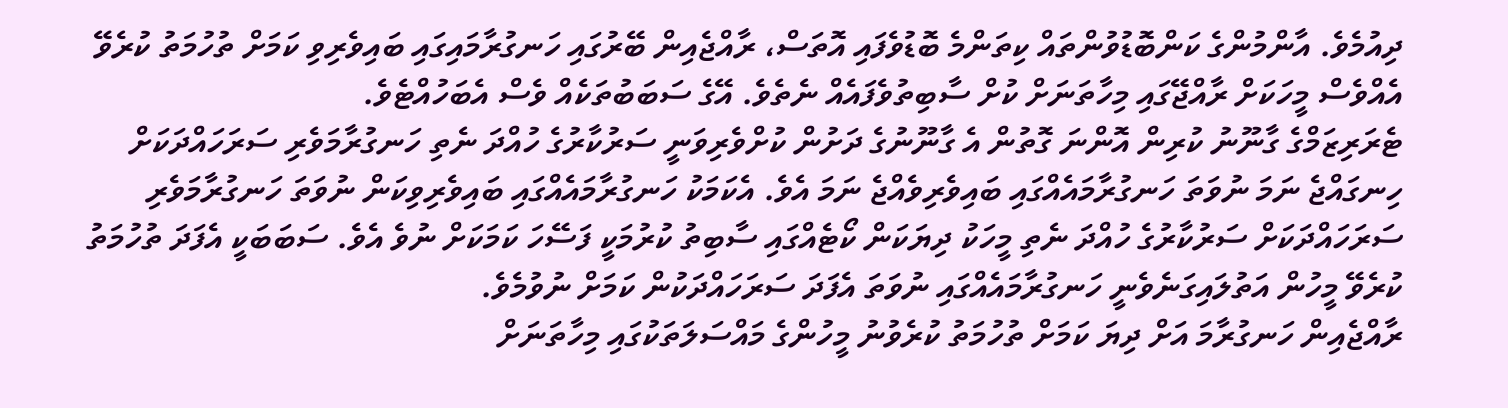ދިއުމެވެ. އާންމުންގެ ކަންބޮޑުވުންތައް ކިތަންމެ ބޮޑުވެފައި އޮތަސް، ރާއްޖެއިން ބޭރުގައި ހަނގުރާމައިގައި ބައިވެރިވި ކަމަށް ތުހުމަތު ކުރެވޭ އެއްވެސް މީހަކަށް ރާއްޖޭގައި މިހާތަނަށް ކުށް ސާބިތުވެފައެއް ނެތެވެ. އޭގެ ސަބަބުތަކެއް ވެސް އެބަހުއްޓެވެ.
ޓެރަރިޒަމްގެ ގާނޫނު ކުރިން އޮންނަ ގޮތުން އެ ގާނޫނުގެ ދަށުން ކުށްވެރިވަނީ ސަރުކާރުގެ ހުއްދަ ނެތި ހަނގުރާމަވެރި ސަރަހައްދަކަށް ހިނގައްޖެ ނަމަ ނުވަތަ ހަނގުރާމައެއްގައި ބައިވެރިވެއްޖެ ނަމަ އެވެ. އެކަމަކު ހަނގުރާމައެއްގައި ބައިވެރިވިކަން ނުވަތަ ހަނގުރާމަވެރި ސަރަހައްދަކަށް ސަރުކާރުގެ ހުއްދަ ނެތި މީހަކު ދިޔަކަން ކޯޓެއްގައި ސާބިތު ކުރުމަކީ ފަސޭހަ ކަމަކަށް ނުވެ އެވެ. ސަބަބަކީ އެފަދަ ތުހުމަތު ކުރެވޭ މީހުން އަތުލައިގަނެވެނީ ހަނގުރާމައެއްގައި ނުވަތަ އެފަދަ ސަރަހައްދަކުން ކަމަށް ނުވުމެވެ.
ރާއްޖެއިން ހަނގުރާމަ އަށް ދިޔަ ކަމަށް ތުހުމަތު ކުރެވުނު މީހުންގެ މައްސަލަތަކުގައި މިހާތަނަށް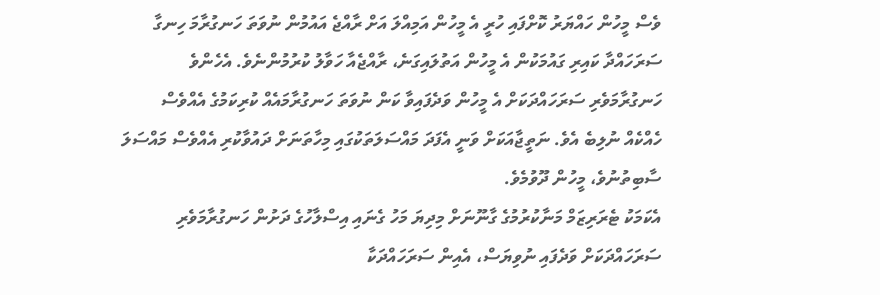ވެސް މީހުން ހައްޔަރު ކޮށްފައި ހުރީ އެ މީހުން އަމިއްލަ އަށް ރާއްޖެ އައުމުން ނުވަތަ ހަނގުރާމަ ހިނގާ ސަރަހައްދާ ކައިރި ގައުމަކުން އެ މީހުން އަތުލައިގަނެ، ރާއްޖެއާ ހަވާލު ކުރުމުންނެވެ. އެހެންވެ ހަނގުރާމަވެރި ސަރަހައްދަކަށް އެ މީހުން ވަދެފައިވާ ކަން ނުވަތަ ހަނގުރާމައެއް ކުރިކަމުގެ އެއްވެސް ހެއްކެއް ނުލިބެ އެވެ. ނަތީޖާއަކަށް ވަނީ އެފަދަ މައްސަލަތަކުގައި މިހާތަނަށް ދައުވާކުރި އެއްވެސް މައްސަލަ ސާބިތުނުވެ، މީހުން ދޫވުމެވެ.
އެކަމަކު ޓެރަރިޒަމް މަނާކުރުމުގެ ގާނޫނަށް މިދިޔަ މަހު ގެނައި އިސްލާހުގެ ދަށުން ހަނގުރާމަވެރި ސަރަހައްދަކަށް ވަދެފައި ނުވިޔަސް، އެއިން ސަރަހައްދަކާ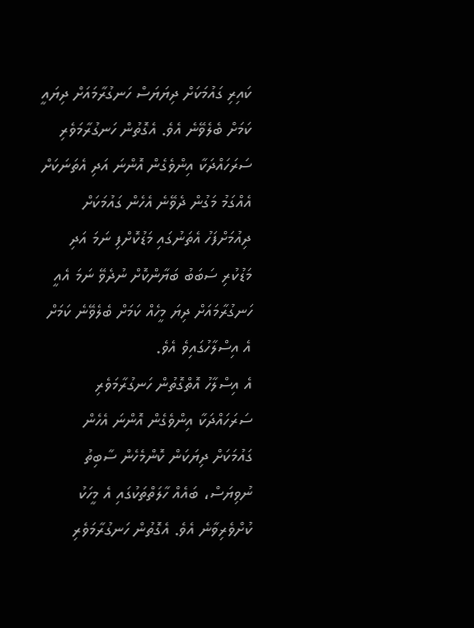ކައިރި ގައުމަކަށް ދިޔަޔަސް ހަނގުރާމައަށް ދިޔައީ ކަމަށް ބެލެވޭނެ އެވެ. އެގޮތުން ހަނގުރާމަވެރި ސަރަހައްދަކާ އިންވެގެން އޮންނަ އަދި އެތަނަކަށް އެއްގަމު މަގުން ދެވޭނެ އެހެން ގައުމަކަށް ދިއުމަށްފަހު އެތަނުގައި މަޑުކޮށްފި ނަމަ އަދި މަޑުކުރި ސަބަބު ބަޔާންކޮށް ނުދެވޭ ނަމަ އެއީ ހަނގުރާމައަށް ދިޔަ މީހެއް ކަމަށް ބެލެވޭނެ ކަމަށް އެ އިސްލާހުގައިވެ އެވެ.
އެ އިސްލާހު އޮތްގޮތުން ހަނގުރާމަވެރި ސަރަހައްދަކާ އިންވެގެން އޮންނަ އެހެން ގައުމަކަށް ދިޔަކަން ކޮންމެހެން ސާބިތު ނުވިޔަސް، ބައެއް ހާލަތްތަކުގައި އެ މީހަކު ކުށްވެރިވާނެ އެވެ. އެގޮތުން ހަނގުރާމަވެރި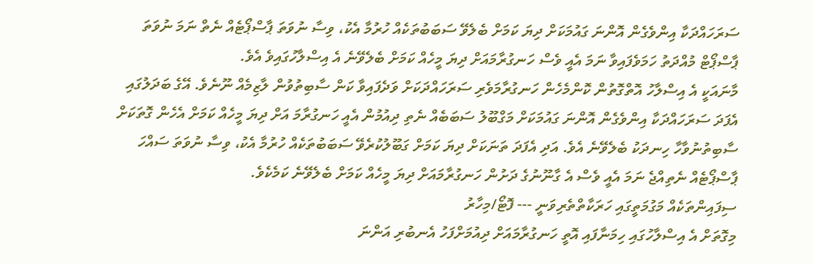ސަރަހައްދަކާ އިންވެގެން އޮންނަ ގައުމަކަށް ދިޔަ ކަމަށް ބެލެވޭ ސަބަބުތަކެއް ހުރުމާ އެކު، ވިސާ ނުވަތަ ޕާސްޕޯޓެއް ނެތް ނަމަ ނުވަތަ ޕާސްޕޯޓް މުއްދަތު ހަމަވެފައިވާ ނަމަ އެއީ ވެސް ހަނގުރާމައަށް ދިޔަ މީހެއް ކަމަށް ބެލެވޭނެ އެ އިސްލާހުގައިވެ އެވެ.
މާނައަކީ އެ އިސްލާހު އޮތްގޮތުން ކޮންމެހެން ހަނގުރާމަވެރި ސަރަހައްދަކަށް ވަދެފައިވާ ކަން ސާބިތުވުން ލާޒިމެއް ނޫނެވެ. އޭގެ ބަދަލުގައި އެފަދަ ސަރަހައްދަކާ އިންވެގެން އޮންނަ ގައުމަކަށް މަގްބޫލު ސަބަބެއް ނެތި ދިއުމުން އެއީ ހަނގުރާމަ އަށް ދިޔަ މީހެއް ކަމަށް އެހެން ގޮތަކަށް ސާބިތުނުވާހާ ހިނދަކު ބެލެވޭނެ އެވެ. އަދި އެފަދަ ތަނަކަށް ދިޔަ ކަމަށް ގަބޫލުކުރެވޭ ސަބަބުތަކެއް ހުރުމާ އެކު، ވިސާ ނުވަތަ ސައްހަ ޕާސްޕޯޓެއް ނެތިއްޖެ ނަމަ އެއީ ވެސް އެ ގާނޫނުގެ ދަށުން ހަނގުރާމައަށް ދިޔަ މީހެއް ކަމަށް ބެލެވޭނެ ކަމެކެވެ.
ސިފައިންތަކެއް މަގުމަތީގައި ހަރަކާތްތެރިވަނީ --- ފޮޓޯ/މިހާރު
މިގޮތަށް އެ އިސްލާހުގައި ހިމަނާފައި އޮތީ ހަނގުރާމައަށް ދިއުމަށްފަހު އެނބުރި އަންނަ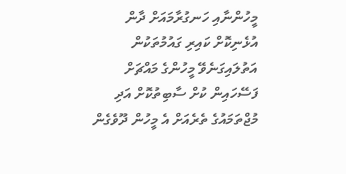މީހުންނާއި ހަނގުރާމައަށް ދާން އުޅެނިކޮށް ކައިރި ގައުމުތަކުން އަތުލައިގަނެވޭ މީހުންގެ މައްޗަށް ފަސޭހައިން ކުށް ސާބިތުކޮށް އަދި މުޖްތަމައުގެ ތެރެއަށް އެ މީހުން ދޫވެގެން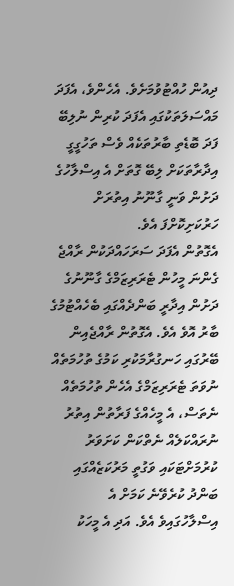ދިއުން ހުއްޓުވުމަށެވެ. އެހެންވެ، އެފަދަ މައްސަލަތަކުގައި އެފަދަ ކުރިން ނުލިބޭ ފަދަ ބޮޑެތި ބާރުތަކެއް ވެސް ތަހުގީގީ އިދާރާތަކަށް ލިބޭ ގޮތަށް އެ އިސްލާހުގެ ދަށުން ވަނީ ގާނޫނު އިތުރަށް ހަރުކަށިކޮށްފަ އެވެ.
އެގޮތުން އެފަދަ ސަރަހައްދަކުން ރާއްޖެ ގެންނަ މީހުން ޓެރަރިޒަމްގެ ގާނޫނުގެ ދަށުން އިދާރީ ބަންދެއްގައި ބެހެއްޓުމުގެ ބާރު އޮވެ އެވެ. އެގޮތުން ރާއްޖެއިން ބޭރުގައި ހަނގުރާމަކުރި ކަމުގެ ތުހުމަތެއް ނުވަތަ ޓެރަރިޒަމްގެ އެހެން ތުހުމަތެއް ނެތަސް، އެ މީހެއްގެ ފަރާތުން އިތުރު ނުރައްކަލެއް ނެތްކަން ކަށަވަރު ކުރުމަށްޓަކައި ވަގުތީ މަރުކަޒެއްގައި ބަންދު ކުރެވޭނެ ކަމަށް އެ އިސްލާހުގައިވެ އެވެ. އަދި އެ މީހަކު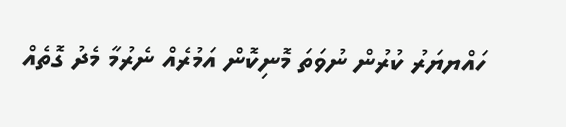ހައްޔޔަރު ކުރުން ނުވަތަ މޮނިކޮން އަމުރެއް ނެރުމާ މެދު ގޮތެއް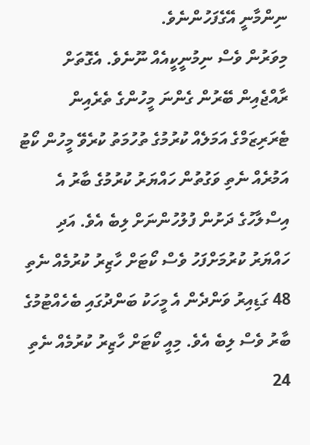ނިންމާނީ އޭގެފަހުންނެވެ.
މިވަރުން ވެސް ނިމުނީކީއެއް ނޫނެވެ. އެގޮތަށް ރާއްޖެއިން ބޭރުން ގެންނަ މީހުންގެ ތެރެއިން ޓެރަރިޒަމްގެ އަމަލެއް ކުރުމުގެ ތުހުމަތު ކުރެވޭ މީހުން ކޯޓު އަމުރެއް ނެތި ވަގުތުން ހައްޔަރު ކުރުމުގެ ބާރު އެ އިސްލާހުގެ ދަށުން ފުލުހުންނަށް ލިބެ އެވެ. އަދި ހައްޔަރު ކުރުމަށްފަހު ވެސް ކޯޓަށް ހާޒިރު ކުރުމެއް ނެތި 48 ގަޑިއިރު ވަންދެން އެ މީހަކު ބަންދުގައި ބެހެއްޓުމުގެ ބާރު ވެސް ލިބެ އެވެ. މިއީ ކޯޓަށް ހާޒިރު ކުރުމެއް ނެތި 24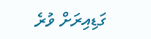ގަޑިއިރަށް ވުރެ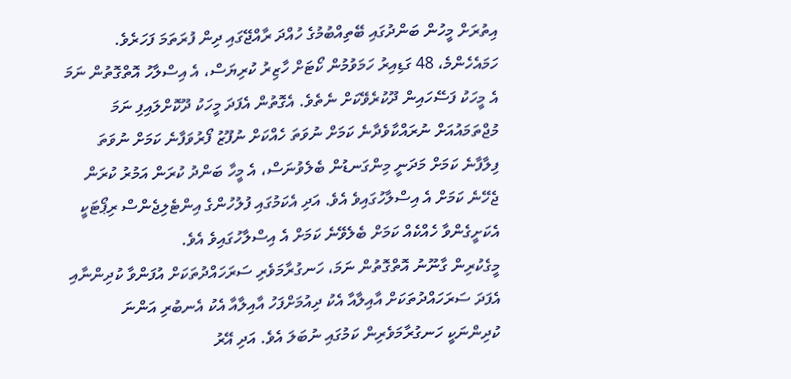އިތުރަށް މީހުން ބަންދުގައި ބޭތިއްބުމުގެ ހުއްދަ ރާއްޖޭގައި ދިން ފުރަތަމަ ފަހަރެވެ.
ހަމައެހެންމެ، 48 ގަޑިއިރު ހަމަވުމުން ކޯޓަށް ހާޒިރު ކުރިޔަސް، އެ އިސްލާހު އޮތްގޮތުން ނަމަ އެ މީހަކު ފަސޭހައިން ދޫކުރެވޭކަށް ނެތެވެ. އެގޮތުން އެފަދަ މީހަކު ދޫކޮށްލައިފި ނަމަ މުޖްތަމައުއަށް ނުރައްކާވެދާނެ ކަމަށް ނުވަތަ ހެއްކަށް ނުފޫޒު ފޯރުވަފާނެ ކަމަށް ނުވަތަ ފިލާފާނެ ކަމަށް މަދަނީ މިންގަނޑުން ބެލެވުނަސް، އެ މީހާ ބަންދު ކުރަން އަމުރު ކުރަން ޖެހޭނެ ކަމަށް އެ އިސްލާހުގައިވެ އެވެ. އަދި އެކަމުގައި ފުލުހުންގެ އިންޓެލިޖެންސް ރިޕޯޓަކީ އެކަށީގެންވާ ހެއްކެއް ކަމަށް ބެލެވޭނެ ކަމަށް އެ އިސްލާހުގައިވެ އެވެ.
މީގެކުރިން ގާނޫނު އޮތްގޮތުން ނަމަ، ހަނގުރާމަވެރި ސަރަހައްދުތަކަށް އުފަންވާ ކުދިންނާއި އެފަދަ ސަރަހައްދުތަކަށް އާއިލާއާ އެކު ދިއުމަށްފަހު އާއިލާއާ އެކު އެނބުރި އަންނަ ކުދިންނަކީ ހަނގުރާމަވެރިން ކަމުގައި ނުބަލަ އެވެ. އަދި އޭރު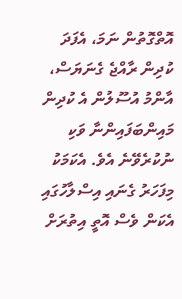އޮތްގޮތުން ނަމަ، އެފަދަ ކުދިން ރާއްޖެ ގެނަޔަސް، އާންމު އުސޫލުން އެ ކުދިން މައިންބަފައިންނާ ވަކި ނުކުރެވޭނެ އެވެ. އެކަމަކު މިފަހަރު ގެނައި އިސްލާހުގައި އެކަން ވެސް އޮތީ އިތުރަށް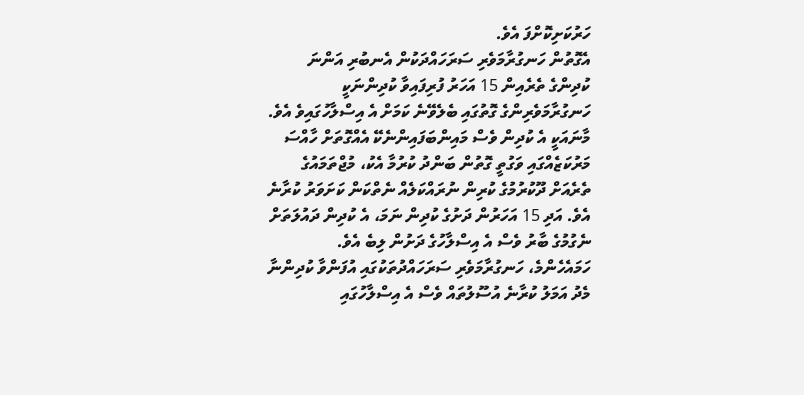ހަރުކަށިކޮށްފަ އެވެ.
އެގޮތުން ހަނގުރާމަވެރި ސަރަހައްދަކުން އެނބުރި އަންނަ ކުދިންގެ ތެރެއިން 15 އަހަރު ފުރިފައިވާ ކުދިންނަކީ ހަނގުރާމަވެރިންގެ ގޮތުގައި ބެލެވޭނެ ކަމަށް އެ އިސްލާހުގައިވެ އެވެ. މާނައަކީ އެ ކުދިން ވެސް މައިންބަފައިންނެކޭ އެއްގޮތަށް ހާއްސަ މަރުކަޒެއްގައި ވަގުތީ ގޮތުން ބަންދު ކުރުމާ އެކު، މުޖްތަމައުގެ ތެރެއަށް ދޫކުރުމުގެ ކުރިން ނުރައްކަލެއް ނެތްކަން ކަށަވަރު ކުރާނެ އެވެ. އަދި 15 އަހަރުން ދަށުގެ ކުދިން ނަމަ، އެ ކުދިން ދައުލަތަށް ނެގުމުގެ ބާރު ވެސް އެ އިސްލާހުގެ ދަށުން ލިބެ އެވެ.
ހަމައެހެންމެ، ހަނގުރާމަވެރި ސަރަހައްދުތަކުގައި އުފަންވާ ކުދިންނާ މެދު އަމަލު ކުރާނެ އުސޫލުތައް ވެސް އެ އިސްލާހުގައި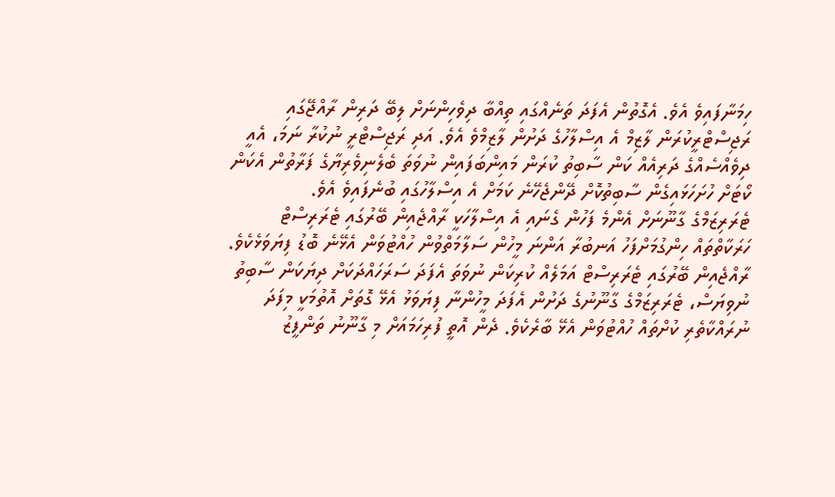ހިމަނާފައިވެ އެވެ. އެގޮތުން އެފަދަ ތަނެއްގައި ތިއްބާ ދިވެހިންނަށް ލިބޭ ދަރިން ރާއްޖޭގައި ރަޖިސްޓްރީކުރަން ލާޒިމް އެ އިސްލާހުގެ ދަށުން ލާޒިމްވެ އެވެ. އަދި ރަޖިސްޓްރީ ނުކުރާ ނަމަ، އެއީ ދިވެއްސެއްގެ ދަރިއެއް ކަން ސާބިތު ކުރަން މައިންބަފައިން ނުވަތަ ބެލެނިވެރިޔާގެ ފަރާތުން އެކަން ކޯޓަށް ހުށަހަޅައިގެން ސާބިތުކޮށް ދޭންޖެހޭނެ ކަމަށް އެ އިސްލާހުގައި ބުނެފައިވެ އެވެ.
ޓެރަރިޒަމްގެ ގާނޫނަށް އެންމެ ފަހުން ގެނައި އެ އިސްލާހަކީ ރާއްޖެއިން ބޭރުގައި ޓެރަރިސްޓް ހަރަކާތްތައް ހިންގުމަށްފަހު އަނބުރާ އަންނަ މީހުން ސަލާމަތްވުން ހުއްޓުވަން އެޅޭނެ ބޮޑު ފިޔަވަޅެކެވެ. ރާއްޖެއިން ބޭރުގައި ޓެރަރިސްޓް އަމަލެއް ކުރިކަން ނުވަތަ އެފަދަ ސަރަހައްދަކަށް ދިޔަކަން ސާބިތު ނުވިޔަސް، ޓެރަރިޒަމްގެ ގާނޫނުގެ ދަށުން އެފަދަ މީހުންނާ ފިޔަވަޅު އެޅޭ ގޮތަށް އޮތުމަކީ މިފަދަ ނުރައްކާތެރި ކުށްތައް ހުއްޓުވަން އެޅޭ ބާރެކެވެ. ދެން އޮތީ ފުރިހަމައަށް މި ގާނޫނު ތަންފީޒު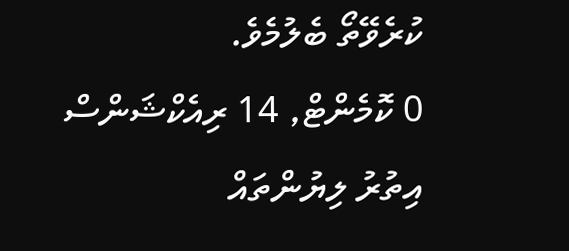ކުރެވޭތޯ ބެލުމެވެ.
0 ކޮމެންޓް, 14 ރިއެކްޝަންސް
އިތުރު ލިޔުންތައް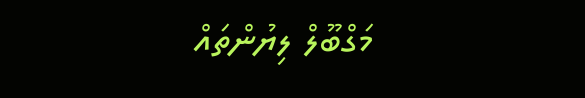މަގްބޫލް ލިޔުންތައް